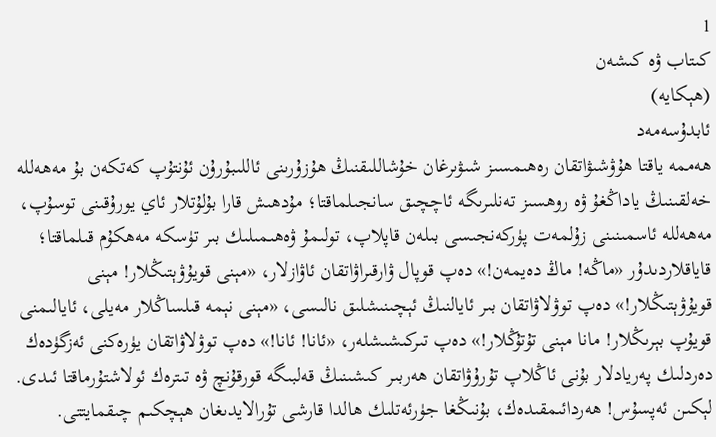1
كىتاب ۋە كىشەن
(ھېكايە)
ئابدۇسەمەد
ھەممە ياقتا ھۇۋشىۋاتقان رەھىمسىز شىۋىرغان خۇشاللىقنىڭ ھۇزۇرىنى ئاللىبۇرۇن ئۇنتۇپ كەتكەن بۇ مەھەللە خەلقىنىڭ ياداڭغۇ ۋە روھسىز تەنلىرىگە ئاچچىق سانجىلماقتا؛ مۇدھىش قارا بۇلۇتلار ئاي يورۇقىنى توسۇپ، مەھەللە ئاسمىنىنى زۇلمەت پۈركەنجىسى بىلەن قاپلاپ، تولىمۇ ۋەھىمىلىك بىر تۈسكە مەھكۇم قىلماقتا؛ قاياقلاردىدۇر «ماڭە! ماڭ دەيمەن!» دەپ قوپال ۋارقىراۋاتقان ئاۋازلار، «مېنى قويۇۋېتىڭلار! مېنى قويۇۋېتىڭلار!» دەپ توۋلاۋاتقان بىر ئايالنىڭ ئېچىنىشلىق نالىسى، «مېنى نېمە قىلساڭلار مەيلى، ئايالىمنى قويۇپ بېرىڭلار! مانا مېنى تۇتۇڭلار!» دەپ تىركىشىشلەر، «ئانا! ئانا!» دەپ توۋلاۋاتقان يۈرەكنى ئەزگۈدەك دەردلىك پەريادلار بۇنى ئاڭلاپ تۇرۇۋاتقان ھەربىر كىشىنىڭ قەلبىگە قورقۇنچ ۋە تىترەك ئولاشتۇرماقتا ئىدى. لېكىن ئەپسۇس! ھەردائىمقىدەك، بۇنىڭغا جۈرئەتلىك ھالدا قارشى تۇرالايدىغان ھېچكىم چىقمايتتى.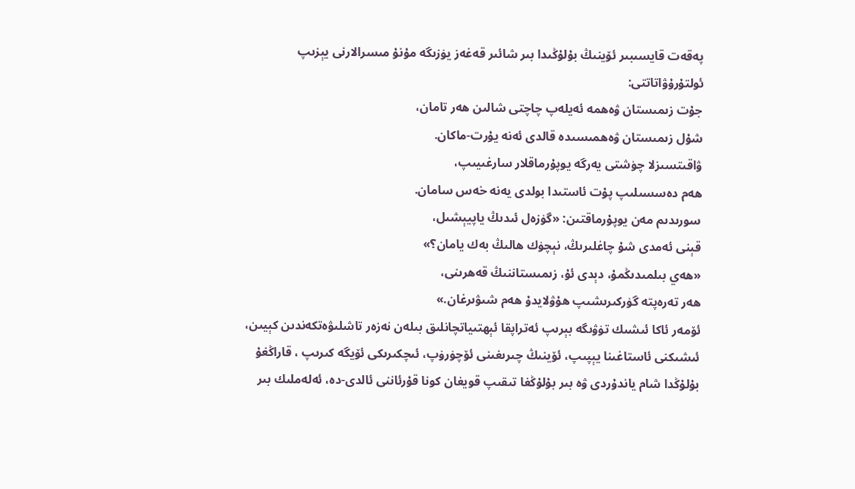پەقەت قايسىبىر ئۆينىڭ بۇلۇڭىدا بىر شائىر قەغەز يۈزىگە مۇنۇ مىسرالارنى يېزىپ ئولتۇرۇۋاتاتتى:
جۇت زىمىستان ۋەھمە ئەيلەپ چاچتى شالىن ھەر تامان،
شۇل زىمىستان ۋەھمىسىدە قالدى ئەنە يۇرت-ماكان.
ۋاقىتسىزلا چۈشتى يەرگە يوپۇرماقلار سارغىيىپ،
ھەم دەسسىلىپ پۇت ئاستىدا بولدى يەنە خەس سامان.
سورىدىم مەن يوپۇرماقتىن: «گۈزەل ئىدىڭ ياپيېشىل،
قېنى ئەمدى شۇ چاغلىرىڭ، نېچۈك ھالىڭ بەك يامان؟»
«ھەي بىلمىدىڭمۇ، دېدى ئۇ، زىمىستاننىڭ قەھرىنى،
ھەر تەرەپتە گۈركىرىشىپ ھۇۋلايدۇ ھەم شىۋىرغان.»
ئۆمەر ئاكا ئىشىك تۈۋىگە بېرىپ ئەتراپقا ئېھتىياتچانلىق بىلەن نەزەر تاشلىۋەتكەندىن كېيىن، ئىشىكنى ئاستاغىنا يېپىپ، ئۆينىڭ چىرىغىنى ئۆچۈرۈپ، ئىچكىرىكى ئۆيگە كىرىپ ، قاراڭغۇ بۇلۇڭدا شام ياندۇردى ۋە بىر بۇلۇڭغا تىقىپ قويغان كونا قۇرئاننى ئالدى-دە، ئەلەملىك بىر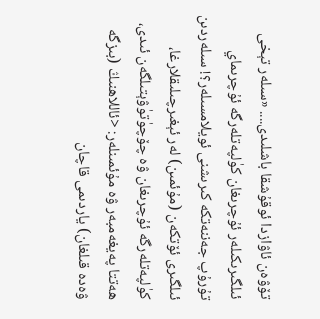تۆۋەن ئاۋازدا ئوقۇشقا باشلىدى.... «سىلەر تېخى ئىلگىرىكىلەر ئۇچرىغان كۈلپەتلەرگە ئۇچرىماي تۇرۇپ جەننەتكە كىرىشنى ئويلامسىلەر؟! سىلەردىن ئىلگىرى ئۆتكەن (مۇئمىن) لەر ئېغىرچىلىقلارغا، كۈلپەتلەرگە ئۇچرىغان ۋە چۆچۈتۈۋېتىلگەن ئىدى، ھەتتا پەيغەمبەر ۋە مۇئمىنلەر: <ئاللاھنىڭ (بىزگە ۋەدە قىلغان) ياردىمى قاچان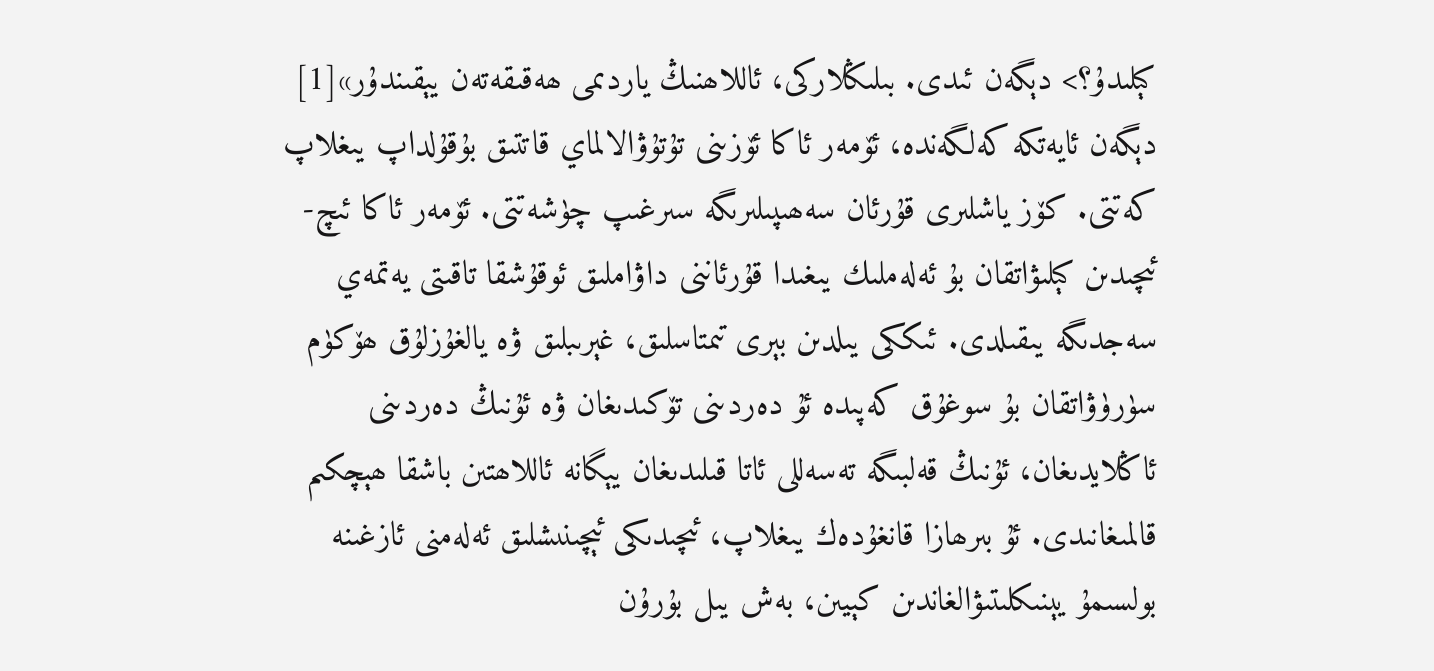كېلىدۇ؟> دېگەن ئىدى. بىلىڭلاركى، ئاللاھنىڭ ياردىمى ھەقىقەتەن يېقىندۇر»[1] دېگەن ئايەتكە كەلگەندە، ئۆمەر ئاكا ئۆزىنى تۇتۇۋالالماي قاتتىق بۇقۇلداپ يىغلاپ كەتتى. كۆز ياشلىرى قۇرئان سەھىپىلىرىگە سىرغىپ چۈشەتتى. ئۆمەر ئاكا ئىچ-ئىچىدىن كېلىۋاتقان بۇ ئەلەملىك يىغىدا قۇرئاننى داۋاملىق ئوقۇشقا تاقىتى يەتمەي سەجدىگە يىقىلدى. ئىككى يىلدىن بېرى تىمتاسلىق، غېرىبلىق ۋە يالغۇزلۇق ھۆكۈم سۈرۈۋاتقان بۇ سوغۇق كەپىدە ئۇ دەردىنى تۆكىدىغان ۋە ئۇنىڭ دەردىنى ئاڭلايدىغان، ئۇنىڭ قەلبىگە تەسەللى ئاتا قىلىدىغان يېگانە ئاللاھتىن باشقا ھېچكىم قالمىغانىدى. ئۇ بىرھازا قانغۇدەك يىغلاپ، ئىچىدىكى ئېچىنىشلىق ئەلەمنى ئازغىنە بولسىمۇ يېنىكلىتىۋالغاندىن كېيىن، بەش يىل بۇرۇن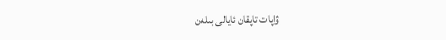ۋاپات تاپقان ئايالى بىلەن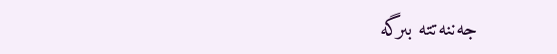جەننەتتە بىرگە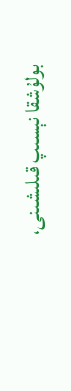بولۇشقا نېسىپ قىلىشىنى،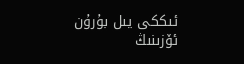ئىككى يىل بۇرۇن ئۆزىنىڭ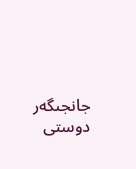جانجىگەر دوستى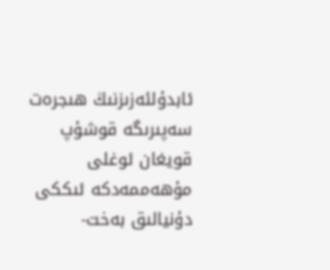ئابدۇلئەزىزنىڭ ھىجرەت سەپىرىگە قوشۇپ قويغان ئوغلى مۇھەممەدكە ئىككى دۇنيالىق بەخت-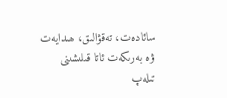سائادەت، تەقۋالىق، ھىدايەت ۋە بەرىكەت ئاتا قىلىشىنى تىلەپ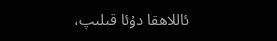ئاللاھقا دۇئا قىلىپ،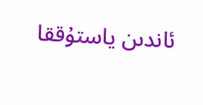ئاندىن ياستۇققا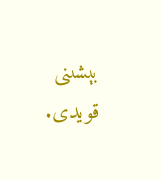بېشىنى قويدى.